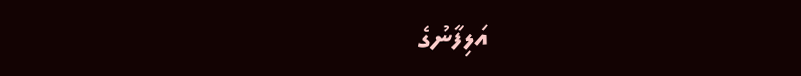އަލިފާނުގެ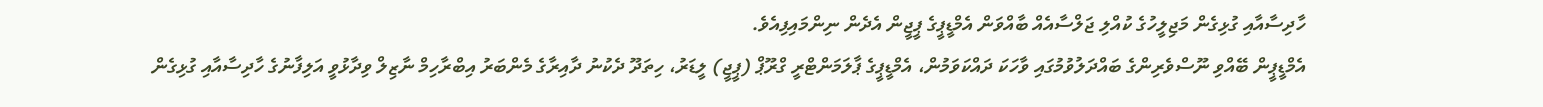ހާދިސާއާއި ގުޅިގެން މަޖިލީހުގެ ކުއްލި ޖަލްސާއެއް ބާއްވަން އެމްޑީޕީގެ ޕީޖީން އެދެން ނިންމައިފިއެވެ.
އެމްޑީޕީން ބޭއްވި ނޫސްވެރިންގެ ބައްދަލުވުމުގައި ވާހަކަ ދައްކަވަމުން، އެމްޑީޕީގެ ޕާލަމަންޓްރީ ގްރޫޕް (ޕީޖީ) ލީޑަރު، ހިތަދޫ ދެކުނު ދާއިރާގެ މެންބަރު އިބްރާހިމް ނާޒިލް ވިދާޅުވީ އަލިފާނުގެ ހާދިސާއާއި ގުޅިގެން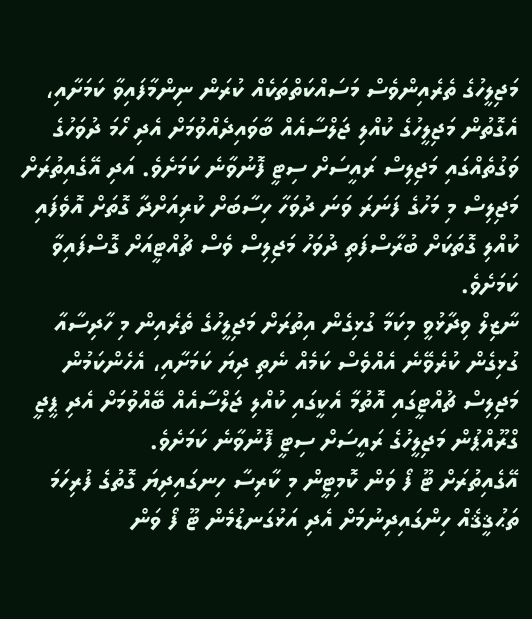މަޖިލީހުގެ ތެރެއިންވެސް މަސައްކަތްތަކެއް ކުރަން ނިންމާފައިވާ ކަމަށާއި، އެގޮތުން މަޖިލީހުގެ ކުއްލި ޖަލްސާއެއް ބާވައިދެއްވުމަށް އެދި ހޯމަ ދުވަހުގެ ވަގުތެއްގައި މަޖިލިސް ރައީސަށް ސިޓީ ފޮނުވާނެ ކަމަށެވެ. އަދި އޭގެއިތުރަށް މަޖިލިސް މި މަހުގެ ފަނަރަ ވަނަ ދުވަހާ ހިސާބަށް ކުރިއަށްދާ ގޮތަށް އޮވެފައި ކުއްލި ގޮތަކަށް ބުރާސްފަތި ދުވަހު މަޖިލިސް ވެސް ޗުއްޓީއަށް ގޮސްފައިވާ ކަމަށެވެ.
ނާޒިލް ވިދާޅުވީ މިކަމާ ގުޅިގެން އިތުރަށް މަޖިލީހުގެ ތެރެއިން މި ހާދިސާއާ ގުޅިގެން ކުރެވޭނެ އެއްވެސް ކަމެއް ނެތި ދިޔަ ކަމަށާއި، އެހެންކަމުން މަޖިލިސް ޗުއްޓީގައި އޮތުމާ އެކީގައި ކުއްލި ޖަލްސާއެއް ބޭއްވުމަށް އެދި ޕީޖީ ގްރޫއްޕުން މަޖިލީހުގެ ރައީސަށް ސިޓީ ފޮނުވާނެ ކަމަށެވެ.
އޭގެއިތުރަށް ޓޫ ފޯ ވަން ކޮމިޓީން މި ކާރިސާ ހިނގައިދިޔަ ގޮތުގެ ފުރިހަމަ ތަޙުޤީޤެއް ހިންގައިދިނުމަށް އެދި އަޅުގަނޑުމެން ޓޫ ފޯ ވަން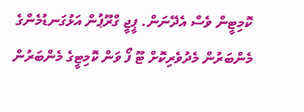ކޮމިޓީން ވެސް އެދޭނަން. ޕީޖީ ގްރޫޕުން އަޅުގަނޑުމެންގެ މެންބަރުން މެދުވެރިކޮށް ޓޫ ފޯ ވަން ކޮމިޓީގެ މެންބަރުން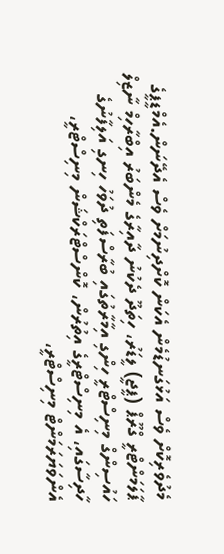މެދުވެރިކޮށް ވެސް އަޅުގަނޑުމެން އެކަން ކޮށްދިނުމަށް ވެސް އެދޭނަން.އެމްޑީޕީގެ ޕާލަމަންޓްރީ ގްރޫޕް (ޕީޖީ) ލީޑަރު، ހިތަދޫ ދެކުނު ދާއިރާގެ މެންބަރު އިބްރާހިމް ނާޒިލް
ހައުސިންގް މިނިސްޓްރީ ހިންގި އިމާރާތުގައި ބުރާސްފަތި ދުވަހު ހިނގި އަލިފާނުގެ ހާދިސާގައި، އެ މިނިސްޓްރީގެ އިތުރުން، ކޮންސްޓްރަކްޝަން މިނިސްޓްރީ، އެންވަޔަރަމަންޓް މިނިސްޓްރީ،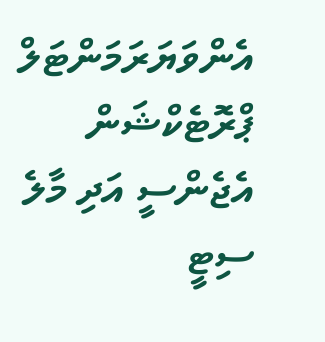އެންވަޔަރަމަންޓަލް ޕްރޮޓެކްޝަން އެޖެންސީ އަދި މާލެ ސިޓީ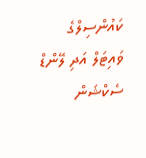ކައުންސިލްގެ ވައިޓަލް އަދި ލޭންޑް ސެކްޝަން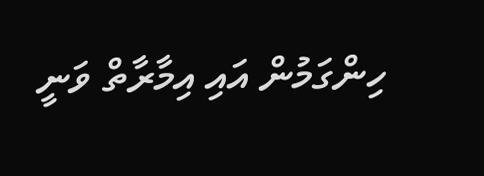ހިންގަމުން އައި އިމާރާތް ވަނީ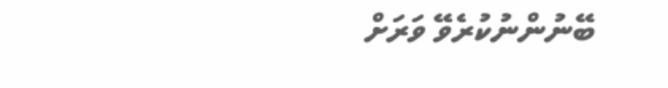ބޭނުންނުކުރެވޭ ވަރަށް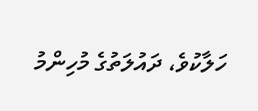ހަލާކުވެ، ދައުލަތުގެ މުހިންމު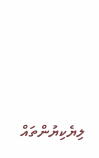ލިޔެކިޔުންތައް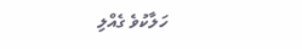ހަލާކުވެ ގެއްލި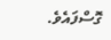ގޮސްފައެވެ.